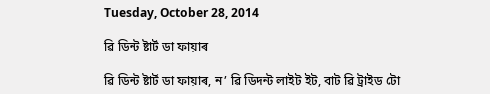Tuesday, October 28, 2014

ৱি ডিন্ট ষ্টাৰ্ট ডা ফায়াৰ

ৱি ডিন্ট ষ্টাৰ্ট ডা ফায়াৰ, ন’ ৱি ডিদন্ট লাইট ইট, বাট ৱি ট্ৰাইড টো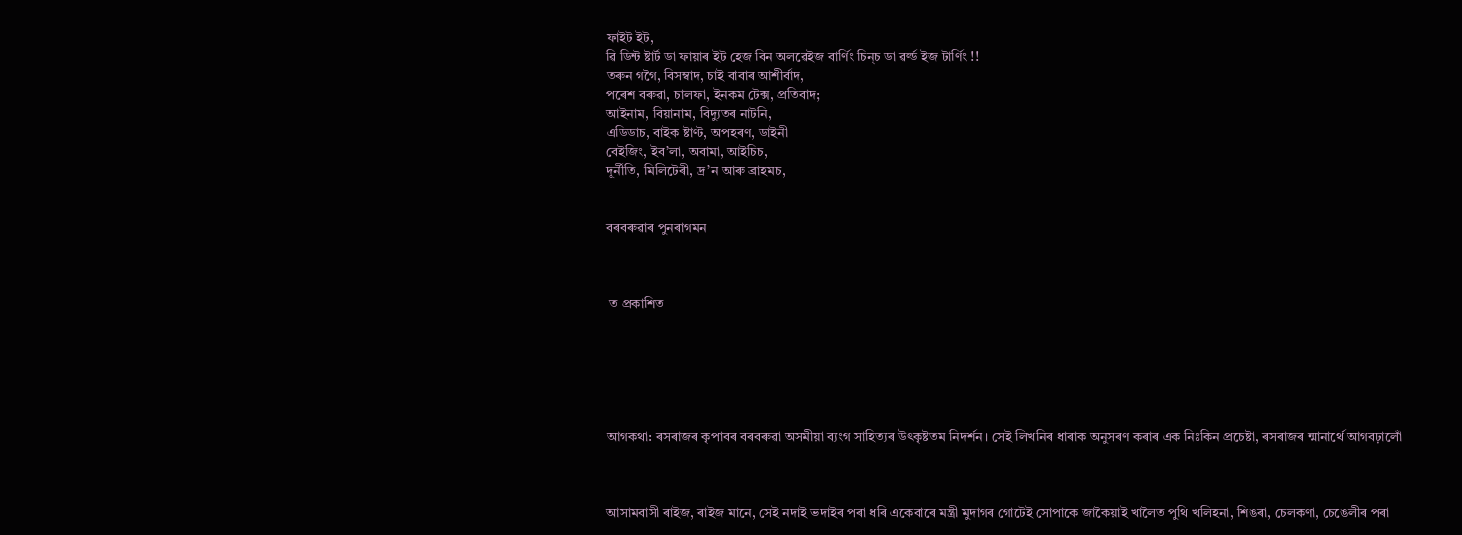ফাইট ইট,
ৱি ডিন্ট ষ্টাৰ্ট ডা ফায়াৰ ইট হেজ বিন অলৱেইজ বাৰ্ণিং চিন্‌চ ডা ৱৰ্ল্ড ইজ টাৰ্ণিং !!
তৰুন গগৈ, বিসম্বাদ, চাই বাবাৰ আশীৰ্বাদ,
পৰেশ বৰুৱা, চালফা, ইনকম টেক্স, প্ৰতিবাদ;
আইনাম, বিয়ানাম, বিদ্যুতৰ নাটনি,
এডিডাচ, বাইক ষ্টাণ্ট, অপহৰণ, ডাইনী
বেইজিং, ইব’লা, অবামা, আইচিচ,
দূৰ্নীতি, মিলিটেৰী, দ্ৰ’ন আৰু ব্ৰাহমচ,


বৰবৰুৱাৰ পুনৰাগমন



 ত প্ৰকাশিত






আগকথা: ৰসৰাজৰ কৃপাবৰ বৰবৰুৱা অসমীয়া ব্যংগ সাহিত্যৰ উৎকৃষ্টতম নিদৰ্শন। সেই লিখনিৰ ধাৰাক অনুসৰণ কৰাৰ এক নিঃকিন প্ৰচেষ্টা, ৰসৰাজৰ ন্মানাৰ্থে আগবঢ়ালোঁ



আসামবাসী ৰাইজ, ৰাইজ মানে, সেই নদাই ভদাইৰ পৰা ধৰি একেবাৰে মন্ত্ৰী মুদাগৰ গোটেই সোপাকে জাকৈয়াই খালৈত পুথি খলিহনা, শিঙৰা, চেলকণা, চেঙেলীৰ পৰা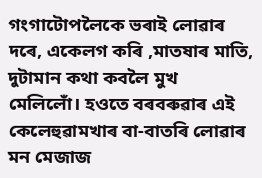গংগাটোপলৈকে ভৰাই লোৱাৰ দৰে, একেলগ কৰি ,মাতষাৰ মাতি, দুটামান কথা কবলৈ মুখ মেলিলোঁ। হওতে বৰবৰুৱাৰ এই কেলেহুৱামখাৰ বা-বাতৰি লোৱাৰ মন মেজাজ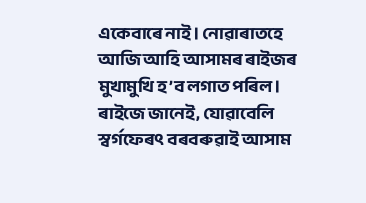একেবাৰে নাই। নোৱাৰাতহে আজি আহি আসামৰ ৰাইজৰ মুখামুখি হ’ব লগাত পৰিল। ৰাইজে জানেই, যোৱাবেলি স্বৰ্গফেৰৎ বৰবৰুৱাই আসাম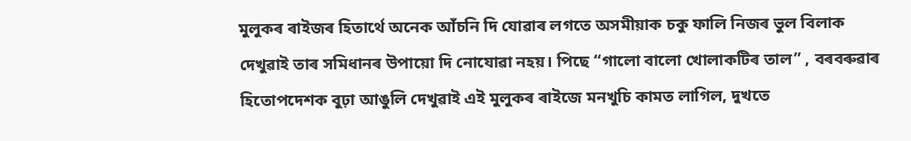মুলুকৰ ৰাইজৰ হিতাৰ্থে অনেক আঁচনি দি যোৱাৰ লগতে অসমীয়াক চকু ফালি নিজৰ ভুল বিলাক দেখুৱাই তাৰ সমিধানৰ উপায়ো দি নোযোৱা নহয়। পিছে “গালো বালো খোলাকটিৰ তাল” , বৰবৰুৱাৰ হিতোপদেশক বুঢ়া আঙুলি দেখুৱাই এই মুলুকৰ ৰাইজে মনখুচি কামত লাগিল, দুখতে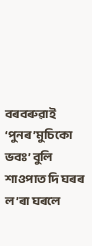বৰবৰুৱাই ‘পুনৰ’মুচিকো ভবঃ’ বুলি শাওপাত দি ঘৰৰ ল’ৰা ঘৰলে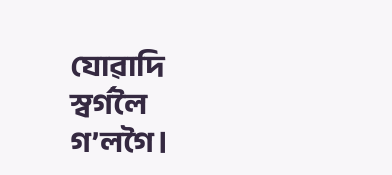যোৱাদি স্বৰ্গলৈ গ’লগৈ।